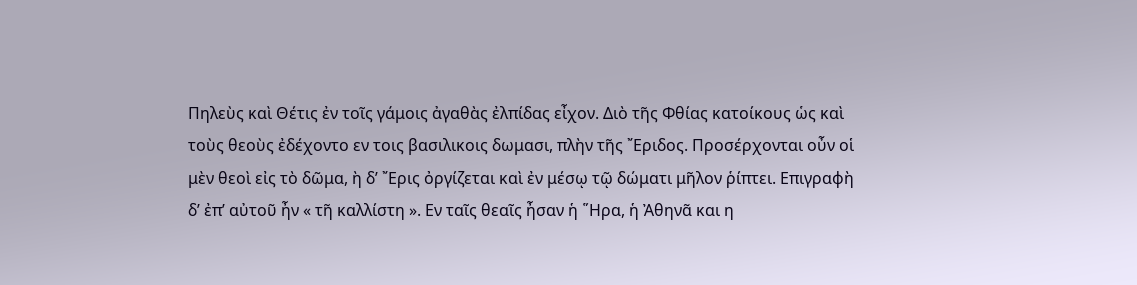Πηλεὺς καὶ Θέτις ἐν τοῖς γάμοις ἀγαθὰς ἐλπίδας εἶχον. Διὸ τῆς Φθίας κατοίκους ὡς καὶ τοὺς θεοὺς ἐδέχοντο εν τοις βασιλικοις δωμασι, πλὴν τῆς ῎Εριδος. Προσέρχονται οὖν οἱ μὲν θεοὶ εἰς τὸ δῶμα, ὴ δ’ ῎Ερις ὀργίζεται καὶ ἐν μέσῳ τῷ δώματι μῆλον ῥίπτει. Επιγραφὴ δ’ ἐπ’ αὐτοῦ ἦν « τῆ καλλίστη ». Εν ταῖς θεαῖς ἦσαν ἡ ῞Ηρα, ἡ Ἀθηνᾶ και η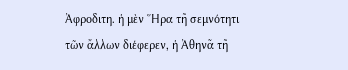Ἀφροδιτη. ἡ μὲν ῞Ηρα τῆ σεμνότητι τῶν ἄλλων διέφερεν, ἡ Ἀθηνᾶ τῆ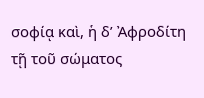σοφίᾳ καὶ, ἡ δ’ Ἀφροδίτη τῇ τοῦ σώματος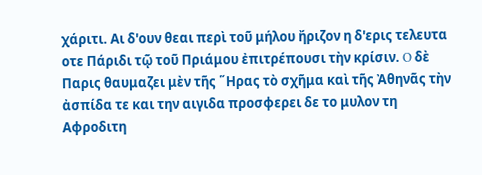χάριτι. Αι δ'ουν θεαι περὶ τοῦ μήλου ἤριζον η δ'ερις τελευτα οτε Πάριδι τῷ τοῦ Πριάμου ἐπιτρέπουσι τὴν κρίσιν. O δὲ Παρις θαυμαζει μὲν τῆς ῞Ηρας τὸ σχῆμα καὶ τῆς Ἀθηνᾶς τὴν ἀσπίδα τε και την αιγιδα προσφερει δε το μυλον τη Αφροδιτη